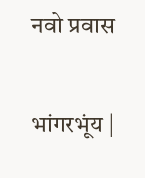नवो प्रवास

भांगरभूंय |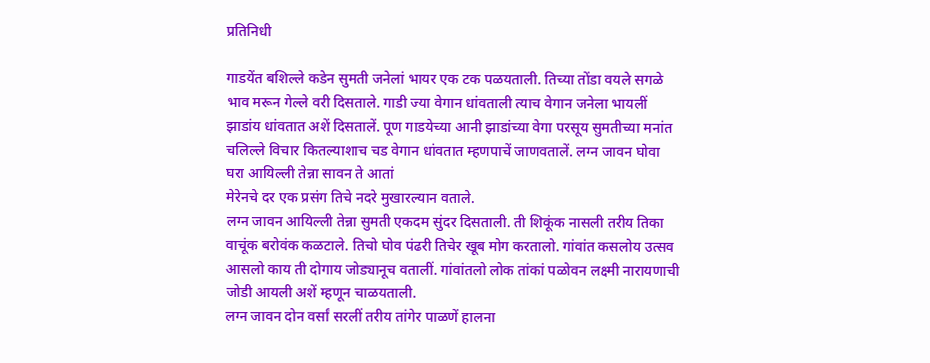प्रतिनिधी

गाडयेंत बशिल्ले कडेन सुमती जनेलां भायर एक टक पळयताली. तिच्या तोंडा वयले सगळे भाव मरून गेल्ले वरी दिसताले. गाडी ज्या वेगान धांवताली त्याच वेगान जनेला भायलीं झाडांय धांवतात अशें दिसतालें. पूण गाडयेच्या आनी झाडांच्या वेगा परसूय सुमतीच्या मनांत चलिल्ले विचार कितल्याशाच चड वेगान धांवतात म्हणपाचें जाणवतालें. लग्न जावन घोवा
घरा आयिल्ली तेन्ना सावन ते आतां
मेरेनचे दर एक प्रसंग तिचे नदरे मुखारल्यान वताले.
लग्न जावन आयिल्ली तेन्ना सुमती एकदम सुंदर दिसताली. ती शिकूंक नासली तरीय तिका वाचूंक बरोवंक कळटाले. तिचो घोव पंढरी तिचेर खूब मोग करतालो. गांवांत कसलोय उत्सव आसलो काय ती दोगाय जोड्यानूच वतालीं. गांवांतलो लोक तांकां पळोवन लक्ष्मी नारायणाची जोडी आयली अशें म्हणून चाळयताली.
लग्न जावन दोन वर्सां सरलीं तरीय तांगेर पाळणें हालना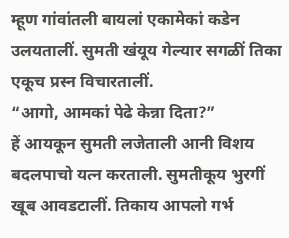म्हूण गांवांतली बायलां एकामेकां कडेन उलयतालीं. सुमती खंयूय गेल्यार सगळीं तिका एकूच प्रस्न विचारतालीं.
“आगो, आमकां पेढे केन्ना दिता?”
हें आयकून सुमती लजेताली आनी विशय बदलपाचो यत्न करताली. सुमतीकूय भुरगीं खूब आवडटालीं. तिकाय आपलो गर्भ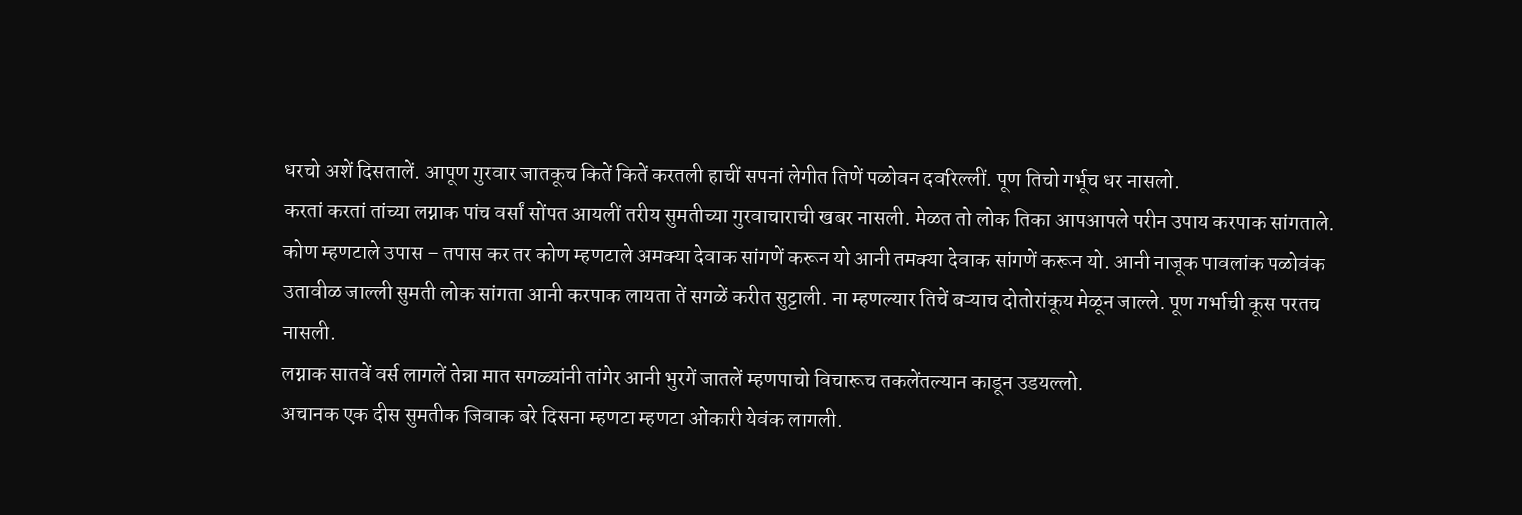धरचो अशें दिसतालें. आपूण गुरवार जातकूच कितें कितें करतली हाचीं सपनां लेगीत तिणें पळोवन दवरिल्लीं. पूण तिचो गर्भूच धर नासलो.
करतां करतां तांच्या लग्नाक पांच वर्सां सोंपत आयलीं तरीय सुमतीच्या गुरवाचाराची खबर नासली. मेळत तो लोक तिका आपआपले परीन उपाय करपाक सांगताले. कोण म्हणटाले उपास – तपास कर तर कोण म्हणटाले अमक्या देवाक सांगणें करून यो आनी तमक्या देवाक सांगणें करून यो. आनी नाजूक पावलांक पळोवंक उतावीळ जाल्ली सुमती लोक सांगता आनी करपाक लायता तें सगळें करीत सुट्टाली. ना म्हणल्यार तिचें बऱ्याच दोतोरांकूय मेळून जाल्ले. पूण गर्भाची कूस परतच नासली.
लग्नाक सातवें वर्स लागलें तेन्ना मात सगळ्यांनी तांगेर आनी भुरगें जातलें म्हणपाचो विचारूच तकलेंतल्यान काडून उडयल्लो.
अचानक एक दीस सुमतीक जिवाक बरे दिसना म्हणटा म्हणटा ओंकारी येवंक लागली.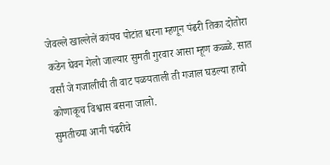जेवल्ले खाल्लेलें कांयच पोटांत धरना म्हणून पंढरी तिका दोतोरा कडेन घेवन गेलो जाल्यार सुमती गुरवार आसा म्हूण कळ्ळे. सात वर्सां जे गजालीची ती वाट पळयताली ती गजाल घडल्या हाचो कोणाकूच विश्वास बसना जालो.
सुमतीच्या आनी पंढरीचे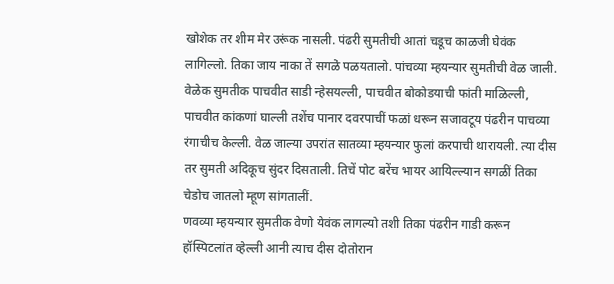खोशेक तर शीम मेर उरूंक नासली. पंढरी सुमतीची आतां चडूच काळजी घेवंक लागिल्लो. तिका जाय नाका तें सगळें‌ पळयतालो. पांचव्या म्हयन्यार सुमतीची वेळ जाली. वेळेक सुमतीक पाचवीत साडी न्हेसयल्ली, पाचवीत बोकोडयाची फांती माळिल्ली, पाचवीत कांकणां घाल्ली तशेंच पानार दवरपाचीं फळां धरून सजावटूय पंढरीन पाचव्या रंगाचीच केल्ली. वेळ जाल्या उपरांत सातव्या म्हयन्यार फुलां करपाची थारायली. त्या दीस तर सुमती अदिकूच सुंदर दिसताली. तिचें पोट बरेंच भायर आयिल्ल्यान सगळीं तिका चेडोच जातलो म्हूण सांगतालीं.
णवव्या म्हयन्यार सुमतीक वेणो येवंक लागल्यो तशी तिका पंढरीन गाडी करून हॉस्पिटलांत व्हेल्ली आनी त्याच दीस दोतोरान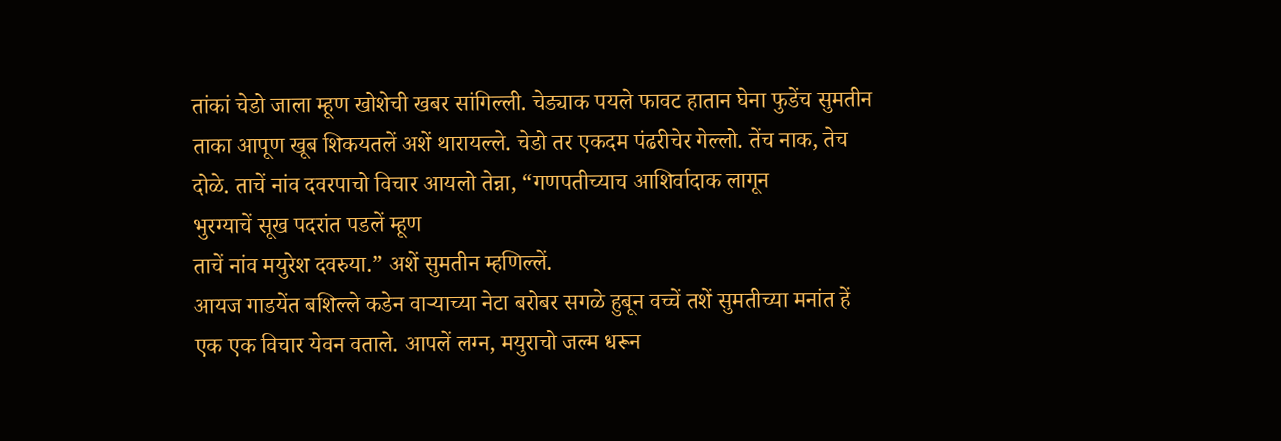तांकां चेडो जाला म्हूण खोशेची खबर सांगिल्ली. चेड्याक पयले फावट हातान घेना फुडेंच सुमतीन ताका आपूण खूब शिकयतलें अशें थारायल्ले. चेडो तर एकदम पंढरीचेर गेल्लो. तेंच नाक, तेच दोळे. ताचें नांव दवरपाचो विचार आयलो तेन्ना, “गणपतीच्याच आशिर्वादाक लागून
भुरग्याचें सूख पदरांत पडलें म्हूण
ताचें नांव मयुरेश दवरुया.” अशें सुमतीन म्हणिल्लें.
आयज गाडयेंत बशिल्ले कडेन वाऱ्याच्या नेटा बरोबर सगळे हुबून वच्चें तशें सुमतीच्या मनांत हें एक एक विचार येवन वताले. आपलें लग्न, मयुराचो जल्म धरून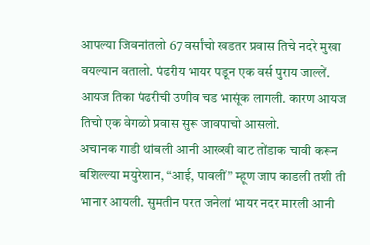आपल्या जिवनांतलो 67 वर्सांचो खडतर प्रवास तिचे नदरे‌ मुखा वयल्यान वतालो. पंढरीय भायर पडून एक वर्स पुराय जाल्लें. आयज तिका पंढरीची उणीव चड भासूंक लागली. कारण आयज तिचो एक वेगळो प्रवास सुरू जावपाचो आसलो.
अचानक गाडी थांबली आनी आख्खी वाट तोंडाक चावी करून बशिल्ल्या मयुरेशान, “आई, पावलीं” म्हूण जाप काडली तशी ती भानार आयली. सुमतीन परत जनेलां भायर नदर मारली आनी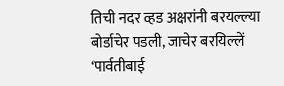तिची नदर व्हड अक्षरांनी बरयल्ल्या बोर्डाचेर पडली, जाचेर बरयिल्लें ‘पार्वतीबाई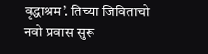वृद्धाश्रम’. तिच्या जिविताचो नवो प्रवास सुरू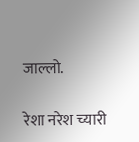जाल्लो.

रेशा नरेश च्यारी